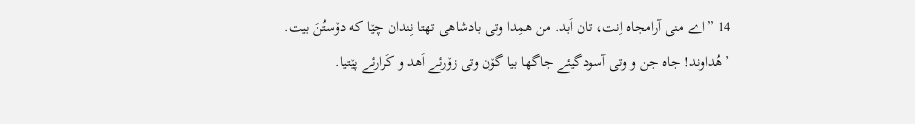14 ”اے منی آرامجاه اِنت، تان اَبد. من همِدا وتی بادشاهی تهتا نِندان چێا که دۆستُنَ بیت.
’هُداوند! جاه جن و وتی آسودگیئے جاگها بیا گۆن وتی زۆرئے اَهد و کَرارئے پێتیا.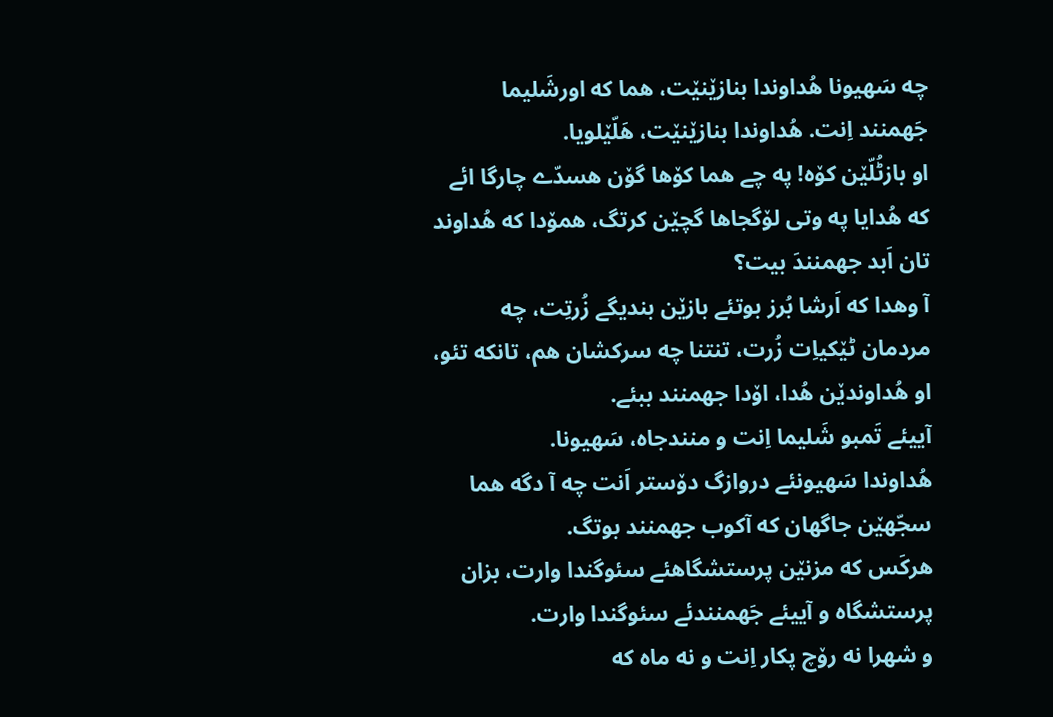چه سَهیونا هُداوندا بنازێنێت، هما که اورشَلیما جَهمنند اِنت. هُداوندا بنازێنێت، هَلّێلویا.
او بازٹُلّێن کۆه! په چے هما کۆها گۆن هسدّے چارگا ائے که هُدایا په وتی لۆگجاها گچێن کرتگ، همۆدا که هُداوند تان اَبد جهمنندَ بیت؟
آ وهدا که اَرشا بُرز بوتئے بازێن بندیگے زُرتِت، چه مردمان ٹێکیاِت زُرت، تنتنا چه سرکشان هم، تانکه تئو، او هُداوندێن هُدا، اۆدا جهمنند ببئے.
آییئے تَمبو شَلیما اِنت و منندجاه، سَهیونا.
هُداوندا سَهیونئے دروازگ دۆستر اَنت چه آ دگه هما سجّهێن جاگهان که آکوب جهمنند بوتگ.
هرکَس که مزنێن پرستشگاهئے سئوگندا وارت، بزان پرستشگاه و آییئے جَهمنندئے سئوگندا وارت.
و شهرا نه رۆچ پکار اِنت و نه ماه که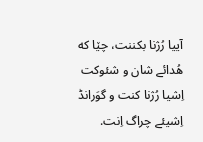آییا رُژنا بکننت، چێا که هُدائے شان و شئوکت اِشیا رُژنا کنت و گوَرانڈ اِشیئے چراگ اِنت.